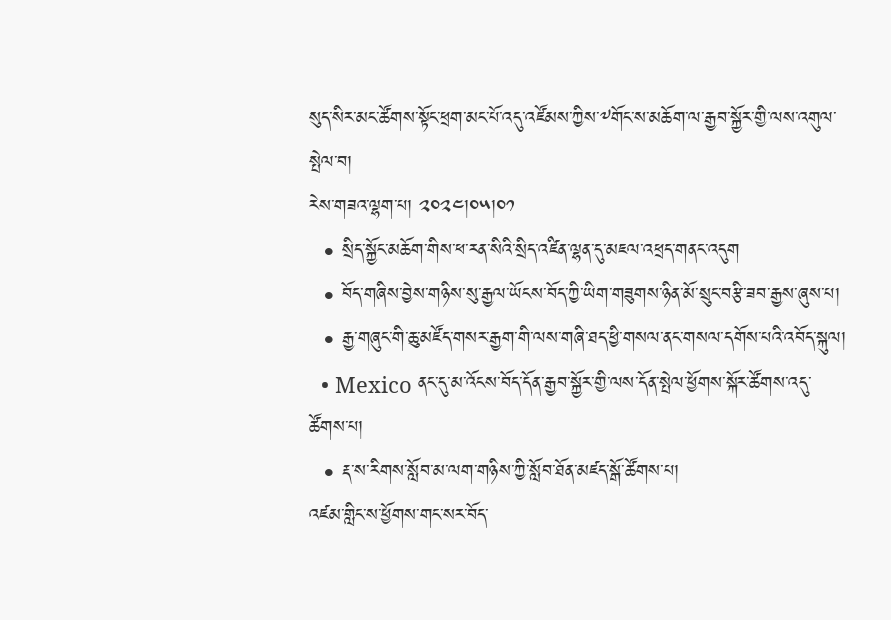སུད་སིར་མང་ཚོགས་སྟོང་ཕྲག་མང་པོ་འདུ་འཛོམས་ཀྱིས་༸གོང་ས་མཆོག་ལ་རྒྱབ་སྐྱོར་གྱི་ལས་འགུལ་སྤེལ་བ།
རེས་གཟའ་ལྷག་པ། ༢༠༢༤།༠༥།༠༡
  • སྲིད་སྐྱོང་མཆོག་གིས་ཕ་རན་སིའི་སྲིད་འཛིན་ལྷན་དུ་མཇལ་འཕྲད་གནང་འདུག
  • བོད་གཞིས་བྱེས་གཉིས་སུ་རྒྱལ་ཡོངས་བོད་ཀྱི་ཡིག་གཟུགས་ཉིན་མོ་སྲུང་བརྩི་ཟབ་རྒྱས་ཞུས་པ།
  • རྒྱ་གཞུང་གི་ཆུ་མཛོད་གསར་རྒྱག་གི་ལས་གཞི་ཐད་ཕྱི་གསལ་ནང་གསལ་དགོས་པའི་འབོད་སྐུལ།
  • Mexico ནང་དུ་མ་འོངས་བོད་དོན་རྒྱབ་སྐྱོར་གྱི་ལས་དོན་སྤེལ་ཕྱོགས་སྐོར་ཚོགས་འདུ་ཚོགས་པ།
  • རྡ་ས་རིགས་སློབ་མ་ལག་གཉིས་ཀྱི་སློབ་ཐོན་མཛད་སྒོ་ཚོགས་པ།
འཛམ་གླིང་ས་ཕྱོགས་གང་སར་བོད་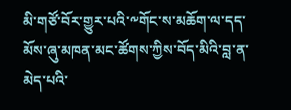མི་གཙོ་བོར་གྱུར་པའི་༸གོང་ས་མཆོག་ལ་དད་མོས་ཞུ་མཁན་མང་ཚོགས་ཀྱིས་བོད་མིའི་བླ་ན་མེད་པའི་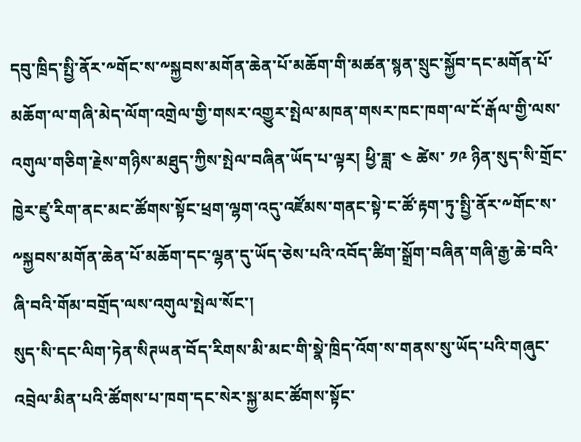དབུ་ཁྲིད་སྤྱི་ནོར་༸གོང་ས་༸སྐྱབས་མགོན་ཆེན་པོ་མཆོག་གི་མཚན་སྙན་སྲུང་སྐྱོབ་དང་མགོན་པོ་མཆོག་ལ་གཞི་མེད་ལོག་འགྲེལ་གྱི་གསར་འགྱུར་སྤེལ་མཁན་གསར་ཁང་ཁག་ལ་ངོ་རྒོལ་གྱི་ལས་འགུལ་གཅིག་རྗེས་གཉིས་མཐུད་ཀྱིས་སྤེལ་བཞིན་ཡོད་པ་ལྟར། ཕྱི་ཟླ་ ༤ ཚེས་ ༡༩ ཉིན་སུད་སི་གྲོང་ཁྱེར་ཛུ་རིག་ནང་མང་ཚོགས་སྟོང་ཕྲག་ལྷག་འདུ་འཛོམས་གནང་སྟེ་ང་ཚོ་རྟག་ཏུ་སྤྱི་ནོར་༸གོང་ས་༸སྐྱབས་མགོན་ཆེན་པོ་མཆོག་དང་ལྷན་དུ་ཡོད་ཅེས་པའི་འབོད་ཚིག་སྒྲོག་བཞིན་གཞི་རྒྱ་ཆེ་བའི་ཞི་བའི་གོམ་བགྲོད་ལས་འགུལ་སྤེལ་སོང་།
སུད་སི་དང་ལིག་ཏེན་སིཊཡན་བོད་རིགས་མི་མང་གི་སྣེ་ཁྲིད་འོག་ས་གནས་སུ་ཡོད་པའི་གཞུང་འབྲེལ་མིན་པའི་ཚོགས་པ་ཁག་དང་སེར་སྐྱ་མང་ཚོགས་སྟོང་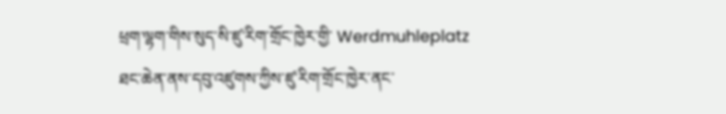ཕྲག་ལྷག་གིས་སུད་སི་ཛུ་རིག་གྲོང་ཁྱེར་གྱི་ Werdmuhleplatz ཐང་ཆེན་ནས་དབུ་འཛུགས་ཀྱིས་ཛུ་རིག་གྲོང་ཁྱེར་ནང་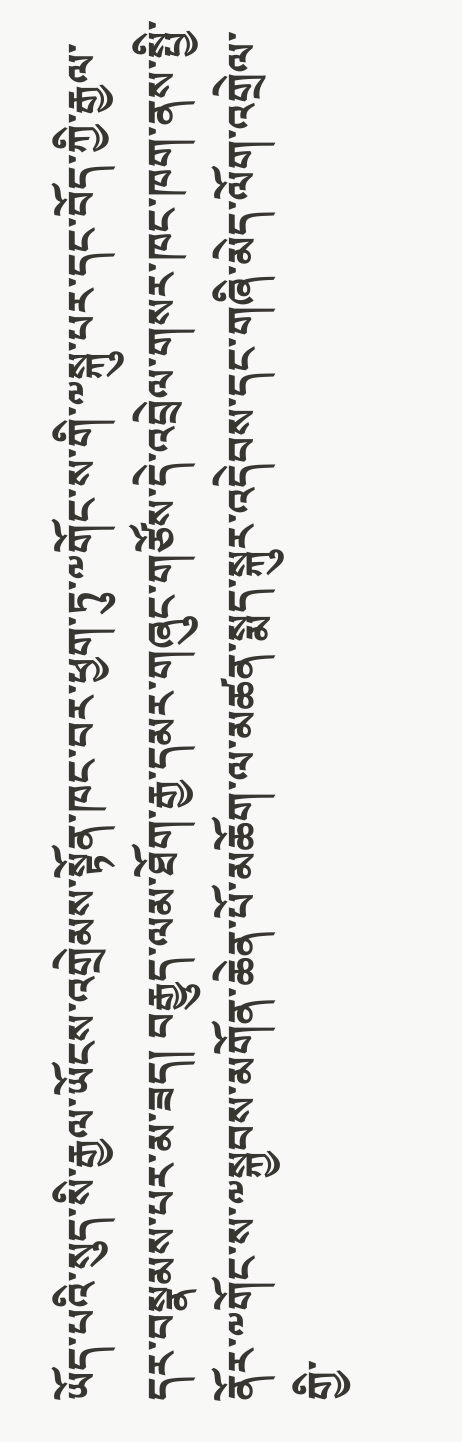ཡོད་པའི་སུད་སི་རྒྱལ་ཡོངས་འགྲེམས་སྟོན་ཁང་བར་ཕྱག་ཏུ་༸གོང་ས་གི་༸སྐུ་པར་དང་བོད་ཀྱི་རྒྱལ་དར་བསྣམས་པར་མ་ཟད། བརྒྱུད་ལམ་ཐོག་རྒྱ་དམར་གཞུང་གཙོས་དེ་འབྲེལ་གསར་ཁང་ཁག་ནས་སྤྱི་ནོར་༸གོང་ས་༸སྐྱབས་མགོན་ཆེན་པོ་མཆོག་ལ་མཚན་སྨད་སྐུར་འདེབས་དང་གཞི་མེད་ལོག་འགྲེལ་གྱི་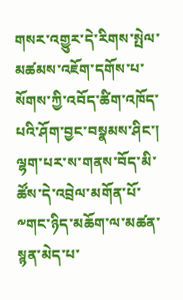གསར་འགྱུར་དེ་རིགས་སྤེལ་མཚམས་འཇོག་དགོས་པ་སོགས་ཀྱི་འབོད་ཚིག་འཁོད་པའི་ཤོག་བྱང་བསྣམས་ཤིང་། ལྷག་པར་ས་གནས་བོད་མི་ཚོས་དེ་འབྲེལ་མགོན་པོ་༸གང་ཉིད་མཆོག་ལ་མཚན་སྙན་མེད་པ་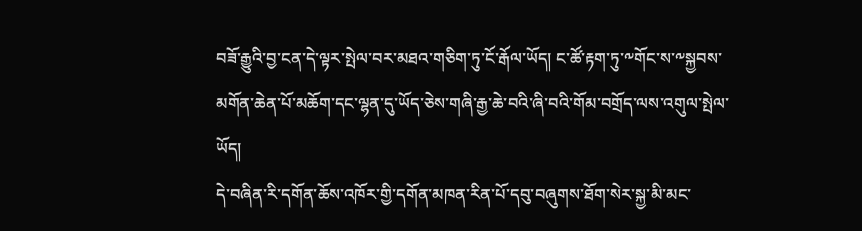བཟོ་རྒྱུའི་བྱ་ངན་དེ་ལྟར་སྤེལ་བར་མཐའ་གཅིག་ཏུ་ངོ་རྒོལ་ཡོད། ང་ཚོ་རྟག་ཏུ་༸གོང་ས་༸སྐྱབས་མགོན་ཆེན་པོ་མཆོག་དང་ལྷན་དུ་ཡོད་ཅེས་གཞི་རྒྱ་ཆེ་བའི་ཞི་བའི་གོམ་བགྲོད་ལས་འགུལ་སྤེལ་ཡོད།
དེ་བཞིན་རི་དགོན་ཆོས་འཁོར་གྱི་དགོན་མཁན་རིན་པོ་དབུ་བཞུགས་ཐོག་སེར་སྐྱ་མི་མང་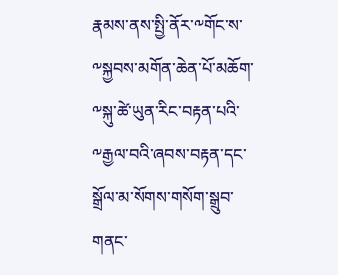རྣམས་ནས་སྤྱི་ནོར་༸གོང་ས་༸སྐྱབས་མགོན་ཆེན་པོ་མཆོག་༸སྐུ་ཚེ་ཡུན་རིང་བརྟན་པའི་༸རྒྱལ་བའི་ཞབས་བརྟན་དང་སྒྲོལ་མ་སོགས་གསོག་སྒྲུབ་གནང་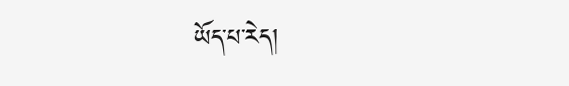ཡོད་པ་རེད།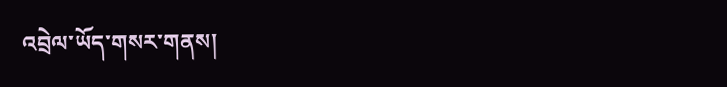འབྲེལ་ཡོད་གསར་གནས།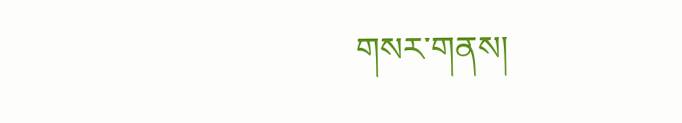གསར་གནས།